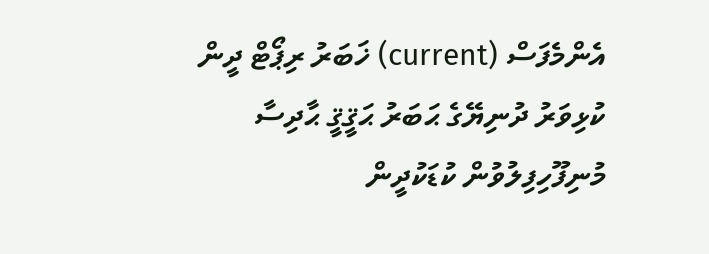އެންމެފަސް (current) ޚަބަރު ރިޕޯޓް ދީން ކުޅިވަރު ދުނިޔޭގެ ޙަބަރު ޙަޤީޤީ ޙާދިސާ މުނިފޫހިފިލުވުން ކުޑަކުދީން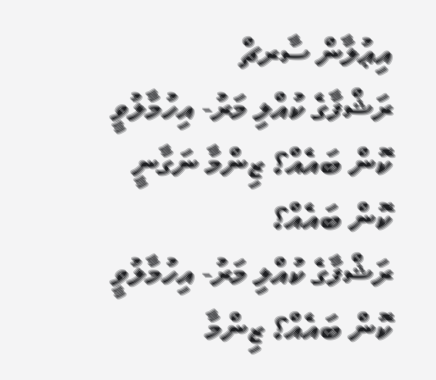އިޢުލާން ސާރޗް
ރަޝްފާގެ ކުއްލި މަރު- އިހުމާލުވީ ކޮން ބައެއް؟ ޒިންމާ ނަގާނީ ކޮން ބައެއް؟
ރަޝްފާގެ ކުއްލި މަރު- އިހުމާލުވީ ކޮން ބައެއް؟ ޒިންމާ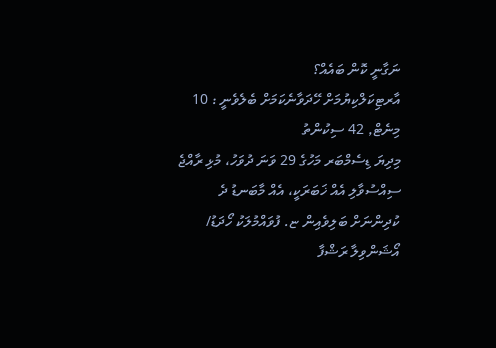ނަގާނީ ކޮން ބައެއް؟
އާރޓިކަލްކިޔުމަށް ހޭދަވާނެކަމަށް ބެލެވެނީ : 10 މިނެޓް, 42 ސިކުންތު
މިދިޔަ ޑިސެމްބަރ މަހުގެ 29 ވަނަ ދުވަހު، މުޅި ރާއްޖެ ސިއްސުވާލި އެއް ޚަބަރަކީ، އެއް މާބަނޑު ދެ ކުދިންނަށް ބަލިވެއިން ޏ. ފުވައްމުލަކު ހޯދަޑު/ އޯޝަންވިލާ ރަޝްފާ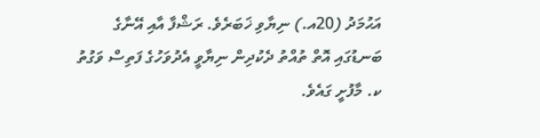އަޙުމަދު (20އ.) ނިޔާވި ޚަބަރެވެ. ރަޝްފާ އާއި އޭނާގެ ބަނޑުގައި އޮތް ތުއްތު ދެކުދިން ނިޔާވީ އެދުވަހުގެ ފަތިސް ވަގުތު ކ. މާފުށީ ގައެވެ.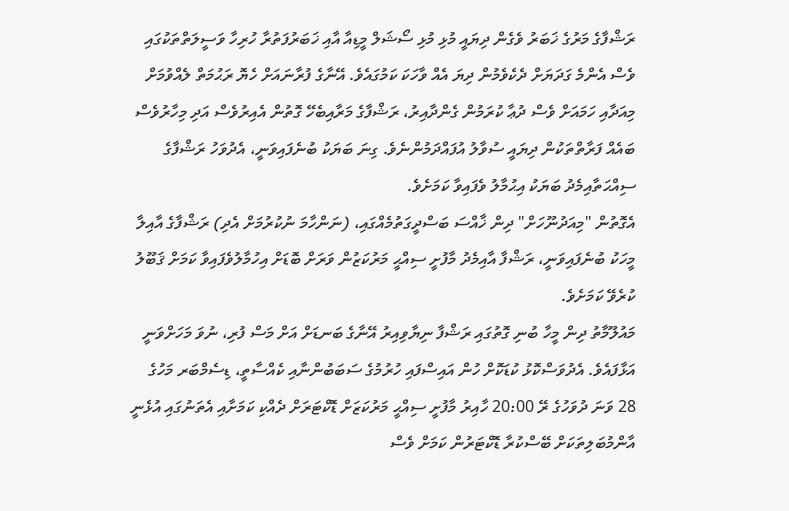ރަޝްފާގެ މަރުގެ ޚަބަރު ވެގެން ދިޔައީ މުޅި މުޅި ސޯޝަލް މީޑިއާ އާއި ޚަބަރުފަތުރާ ހުރިހާ ވަސީލަތްތަކުގައި ވެސް އެންމެ ގަދަޔަށް ދެކެވެމުން ދިޔަ އެއް ވާހަކަ ކަމުގައެވެ. އޭނާގެ ފުރާނައަށް ހެޔޮ ރަޙުމަތް ލެއްވުމަށް މިއަދާއި ހަމައަށް ވެސް ދުޢާ ކުރަމުން ގެންދާއިރު، ރަޝްފާގެ މަރާއިބެހޭ ގޮތުން އެއިރުވެސް އަދި މިހާރުވެސް ބައެއް ފަރާތްތަކުން ދިޔައީ ސުވާލު އުފައްދަމުންނެވެ. ގިނަ ބަޔަކު ބުނެފައިވަނީ، އެދުވަހު ރަޝްފާގެ ސިއްޙަތާއިމެދު ބަޔަކު އިޙުމާލު ވެފައިވާ ކަމަށެވެ.
އެގޮތުން "މިއަދުނޫހަށް" ދިން ޚާއްސަ ބަސްދީގަތުމެއްގައި، (ނަންހާމަ ނުކުރުމަށް އެދި) ރަޝްފާގެ އާއިލާ މީހަކު ބުނެފައިވަނީ، ރަޝްފާ އާއިމެދު މާފުށީ ސިއްޙީ މަރުކަޒުން ވަރަށް ބޮޑަށް އިހުމާލުވެފައިވާ ކަމަށް ޤަބޫލު ކުރެވޭ ކަމަށެވެ.
މައުލޫމާތު ދިން މީހާ ބުނި ގޮތުގައި ރަޝްފާ ނިޔާވިއިރު އޭނާގެ ބަނޑަށް އަށް މަސް ފުރި، ނުވަ މަހަށްވަނީ އަޅާފައެވެ. އެދުވަސްކޮޅު ކުޑަކޮށް ހުން އައިސްފައި ހުރުމުގެ ސަބަބުންނާއި ކެއްސާތީ، ޑިސެމްބަރ މަހުގެ 28 ވަނަ ދުވަހުގެ ރޭ 20:00 ހާއިރު މާފުށީ ސިއްޙީ މަރުކަޒަށް ޑޮކްޓަރަށް ދެއްކި ކަމަށާއި އެތަނުގައި އުޅެނީ އާންމުބަލިތަކަށް ބޭސްކުރާ ޑޮކްޓަރުން ކަމަށް ވެސް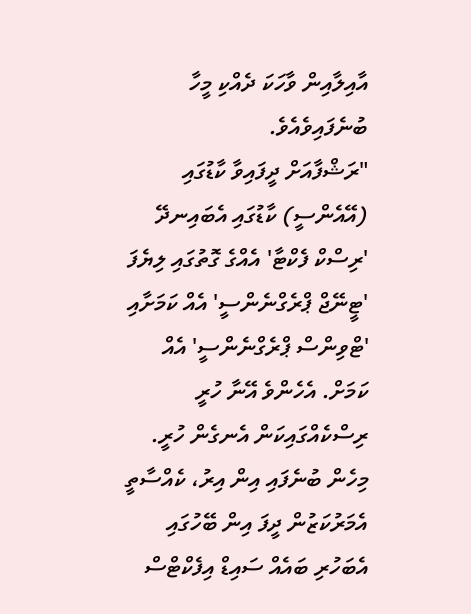އާއިލާއިން ވާހަކަ ދެއްކި މީހާ ބުނެފައިވެއެވެ.
"ރަޝްފާއަށް ދީފައިވާ ކާޑުގައި (އޭއެންސީ) ކާޑުގައި އެބައިނދޭ 'ރިސްކް ފެކްޓާ' އެއްގެ ގޮތުގައި ލިޔެފަ 'ޓީނޭޖް ޕްރެގްނެންސީ' އެއް ކަމަށާއި 'ޓްވިންސް ޕްރެގްނެންސީ' އެއް ކަމަށް. އެހެންވެ އޭނާ ހުރީ ރިސްކެއްގައިކަން އެނގެން ހުރީ. މިހެން ބުނެފައި އިން އިރު، ކެއްސާތީ އެމަރުކަޒުން ދީފަ އިން ބޭހުގައި އެބަހުރި ބައެއް ސައިޑް އިފެކްޓްސް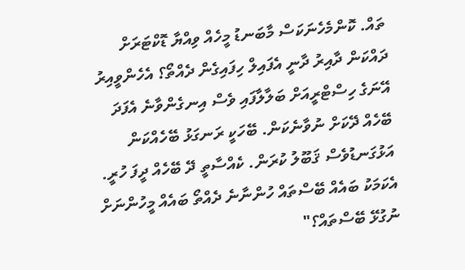ތައް. ކޮންމެހެނަކަސް މާބަނޑު މީހެއް ވިއްޔާ ޑޮކްޓަރަށް ދައްކަން ދާއިރު ދާނީ އެފައިލް ހިފައިގެން ދެއްތޯ؟ އެހެންވީއިރު އޭނަގެ ހިސްޓްރީއަށް ބަލާލާފައި ވެސް އިނގެންވާނެ އެފަދަ ބޭހެއް ދޭކަށް ނުވާނެކަން. ބޭހަކީ ރަނގަޅު ބޭހެއްކަން އަޅުގަނޑުވެސް ޤަބޫލު ކުރަން. ކެއްސާތީ ދޭ ބޭހެއް ދީފަ ހުރީ. އެކަމަކު ބައެއް ބޭސްތައް ހުންނާނެ ދެއްތޯ ބައެއް މީހުންނަށް ނުގުޅޭ ބޭސްތައް؟"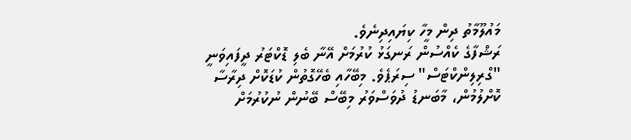މައުލޫމާތު ދިން މީހާ ކިޔައިދިނެވެ.
ރަޝްފާގެ ކެއްސުން ރަނގަޅު ކުރުމަށް އޭނާ ބެލި ޑޮކްޓަރު ދީފައިވަނީ "ގްރިލިންކްޓަސް" ސިރަޕެވެ. މިބޭހާއި ބެހޭގޮތުން ކުޑަކޮށް ދިރާސާ ކޮށްލުމުން، މާބަނޑު ދުވަސްވަރު މިބޭސް ބޭނުން ނުކުރުމަށް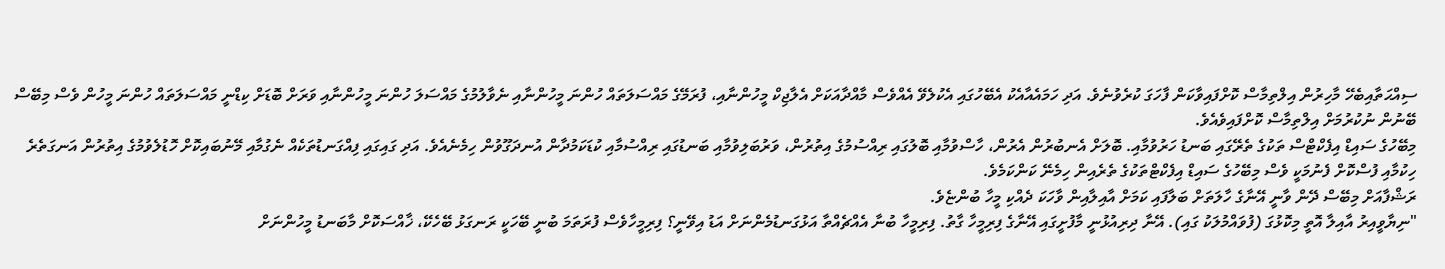ސިއްޙަތާއިބެހޭ މާހިރުން އިލްތިމާސް ކޮށްފައިވާކަން ފާހަގަ ކުރެވުނެވެ. އަދި ހަމައެއާއެކު އެބޭހުގައި އެކުލެވޭ އެއްވެސް މާއްދާއަކަށް އެލާޖިކް މީހުންނާއި، ފުރަމޭގެ މައްސަލަތައް ހުންނަ މީހުންނާއި ނެވާލުމުގެ މައްސަލަ ހުންނަ މީހުންނާއި ވަރަށް ބޮޑަށް ކިޑްނީ މައްސަލަތައް ހުންނަ މީހުން ވެސް މިބޭސް ބޭނުން ނުކުރުމަށް އިލްތިމާސް ކޮށްފައިވެއެވެ.
މިބޭހުގެ ސައިޑް އިފެކްޓްސް ތަކުގެ ތެރޭގައި ބަނޑު ހަރުވުމާއި. ބޮލަށް އެނބުރުން އެރުން، ހާސްވުމާއި ބޮލުގައި ރިއްސުމުގެ އިތުރުން، ވަރުބަލިވުމާއި ބަނޑުގައި ރިއްސުމާއި ކުޑަކަމުދާން އުނދަގޫވުން ހިމެނެއެވެ. އަދި ގައިގައި ފިއްގަނޑުތަކެއް ނެގުމާއި މޭނުބައިކޮށް ހޮޑުލެވުމުގެ އިތުރުން އަނގަތެރެ ހިކުމާއި ފުސްކޮށް ފެނުމަކީ ވެސް މިބޭހުގެ ސައިޑް އިފެކްޓްތަކުގެ ތެރެއިން ހިމެނޭ ކަންކަމެވެ.
ރަޝްފާއަށް މިބޭސް ދޭން ވާނީ އޭނާގެ ހާލަތަށް ބަލާފައި ކަމަށް އާއިލާއިން ވާހަކަ ދެއްކި މީހާ ބުންޏެވެ.
"ނިޔާވީއިރު އާއިލާ އޮތީ މިކޮޅުގަ (ފުވައްމުލަކު ގައި). އޭނާ ދިރިއުޅުނީ މާފުށީގައި އޭނާގެ ފިރިމީހާ ގާތު. ފިރިމީހާ ބުނާ އެއްޗެއްތާ އަޅުގަނޑުމެންނަށް އަޑު އިވޭނީ؟ ފިރިމީހާވެސް ފުރަތަމަ ބުނީ ބޭހަކީ ރަނގަޅު ބޭހެކޭ، ޚާއްސަކޮށް މާބަނޑު މީހުންނަށް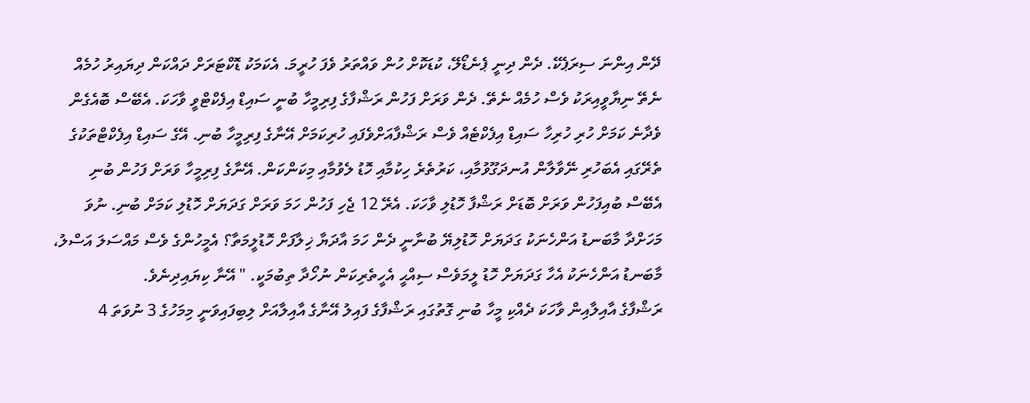ދޭން އިންނަ ސިރަޕެކޭ. ދެން ދިނީ ޕެނެޑޯލޭ، ކުޑަކޮށް ހުން ވައްތަރު ވެފަ ހުރީމަ. އެކަމަކު ޑޮކްޓަރަށް ދައްކަން ދިޔައިރު ހުމެއް ނެތޭ ނިޔާވީއިރަކު ވެސް ހުމެއް ނެތޭ. ދެން ވަރަށް ފަހުން ރަޝްފާގެ ފިރިމީހާ ބުނީ ސައިޑް އިފެކްޓްވީ ވާހަކަ. އެބޭސް ބޮއެގެން ވެދާނެ ކަމަށް ހުރި ހުރިހާ ސައިޑް އިފެކްޓެއް ވެސް ރަޝްފާއަށްވެފައި ހުރިކަމަށް އޭނާގެ ފިރިމީހާ ބުނި. އޭގެ ސައިޑް އިފެކްޓްތަކުގެ ތެރޭގައި އެބަހުރި ނޭވާލާން އުނދަގޫވުމާއި، ކަރުތެރެ ހިކުމާއި ހޮޑު ލެވުމާއި މިކަންކަން. އޭނާގެ ފިރިމީހާ ވަރަށް ފަހުން ބުނި އެބޭސް ބުއިފަހުން ވަރަށް ބޮޑަށް ރަޝްފާ ހޮޑުލި ވާހަކަ. އެރޭ 12 ޖެހި ފަހުން ހަމަ ވަރަށް ގަދަޔަށް ހޮޑުލި ކަމަށް ބުނި. ނުވަ މަހަށްދާ މާބަނޑު އަންހެނަކު ގަދަޔަށް ހޮޑުލިޔޭ ބުނާނީ ދެން ހަމަ އާދަޔާ ޚިލާފަށް ހޮޑުލީމަތާ؟ އެމީހުންގެ ވެސް މައްސަލަ އަސްލު، މާބަނޑު އަންހެނަކު އެހާ ގަދަޔަށް ހޮޑު ލީމަވެސް ސިއްޙީ އެހީތެރިކަން ނުހޯދާ ތިބުމަކީ. " އޭނާ ކިޔައިދިނެވެ.
ރަޝްފާގެ އާއިލާއިން ވާހަކަ ދެއްކި މީހާ ބުނި ގޮތުގައި ރަޝްފާގެ ފައިލު އޭނާގެ އާއިލާއަށް ލިބިފައިވަނީ މިމަހުގެ 3 ނުވަތަ 4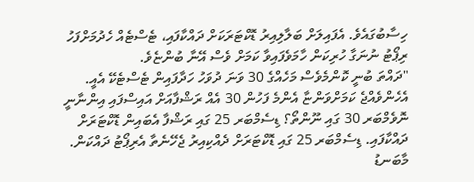ހިސާބުގައެވެ. އެފައިލަށް ބަލާލިއިރު ޑޮކްޓަރަކަށް ދައްކާފައި، ޓެސްޓެއް ހެދުމަށްފަހު ރިޕޯޓު ނުނަގާ ހުރިކަން ހާމަވެފައިވާ ކަމަށް ވެސް އޭނާ ބުންޏެވެ.
"ދައްތަ ބުނީ ކޮންމެވެސް މަހެއްގެ 30 ވަނަ ދުވަހު ހަދާފައިން ޓެސްޓެކޭ އެއީ. އެހެންވެއްޖެ ކަމަށްވަންޏާ އެންމެ ފަހުން 30 އެއް ރަޝްފާއަށް އައިސްފައި އިންނާނީ ނޮވެމްބަރ 30 ގައި ނޫންތޯ؟ ޑިސެމްބަރ 25 ގައި ރަޝްފާ އެބައިން ޑޮކްޓަރަށް ދައްކާފައި. ޑިސެމްބަރ 25 ގައި ޑޮކްޓަރަށް ދެއްކިއިރު ޖެހޭނެތާ އެރިޕޯޓު ދައްކަން. މާބަނޑު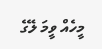މީހެއް ވީމަ ލޭގެ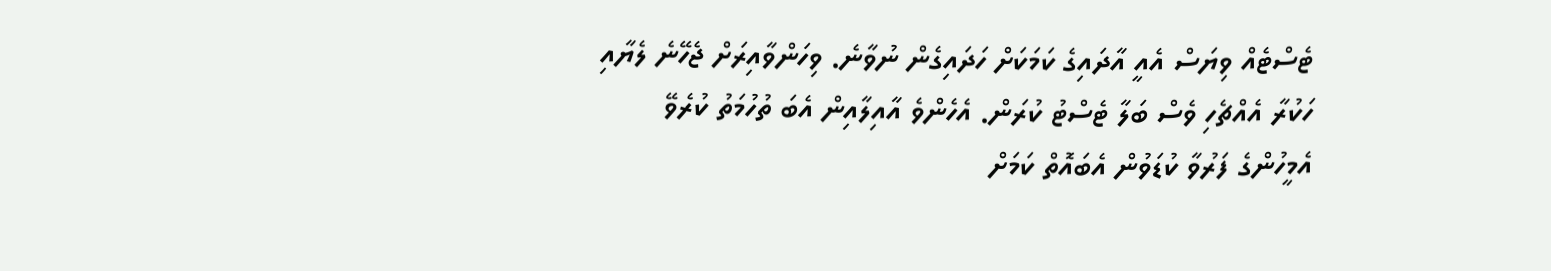ޓެސްޓެއް ވިޔަސް އެއީ އާދައިގެ ކަމަކަށް ހަދައިގެން ނުވާނެ. ވިހަންވާއިރަށް ޖެހޭނެ ލެޔާއި ހަކުރާ އެއްޗެހި ވެސް ބަލާ ޓެސްޓު ކުރަން. އެހެންވެ އާއިލާއިން އެބަ ތުހުމަތު ކުރެވޭ އެމީހުންގެ ފަރުވާ ކުޑަވުން އެބައޮތް ކަމަށް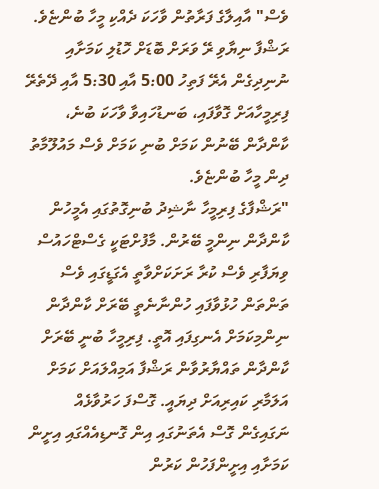ވެސް" އާއިލާގެ ފަރާތުން ވާހަކަ ދެއްކި މީހާ ބުންޏެވެ.
ރަޝްފާ ނިޔާވި ރޭ ވަރަށް ބޮޑަށް ހޮޑުލި ކަމަށާއި ނުނިދިގެން އެރޭ ފަތިހު 5:00 އާއި 5:30 އާއި ދޭތެރޭ ފިރިމީހާއަށް ގޮވާފައި، ބަނޑުހައިވާ ވާހަކަ ބުނެ، ކާންދާން ބޭނުން ކަމަށް ބުނި ކަމަށް ވެސް މައުލޫމާތު ދިން މީހާ ބުންޏެވެ.
"ރަޝްފާގެ ފިރިމީހާ ނާޝިދު ބުނިގޮތުގައި އެމީހުން ކާންދާން ނިންމީ ބޭރުން. މާފުށްޓަކީ ގެސްޓްހައުސް ވިޔަފާރި ވެސް ކުރާ ރަށަކަށްވާތީ އެގަޑީގައި ވެސް ތަންތަން ހުޅުވާފައި ހުންނާނެތީ ބޭރަށް ކާންދާން ނިންމިކަމަށް އެނގިފައި އޮތީ. ފިރިމީހާ ބުނީ ބޭރަށް ކާންދާން ތައްޔާރުވާން ރަޝްފާ އަމިއްލައަށް ކަމަށް އަލަމާރި ކައިރިއަށް ދިޔައީ. ގޮސްފަ ހަރުވާޅެއް ނަގައިގެން ގޮސް އެތަނުގައި އިން ގޮނޑިއެއްގައި އިށީން ކަމަށާއި އިށީންފަހުން ކަރުން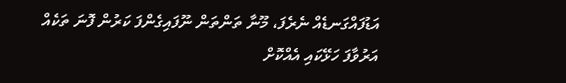އަޑުފައްގަނޑެއް ނެރެފަ، މޫނާ ތަންތަން ނޫފައިގެންފަ ކަރުން ފޮނަ ތަކެއް އަރުވާފަ ހަޅޭކައި އެއްކޮށް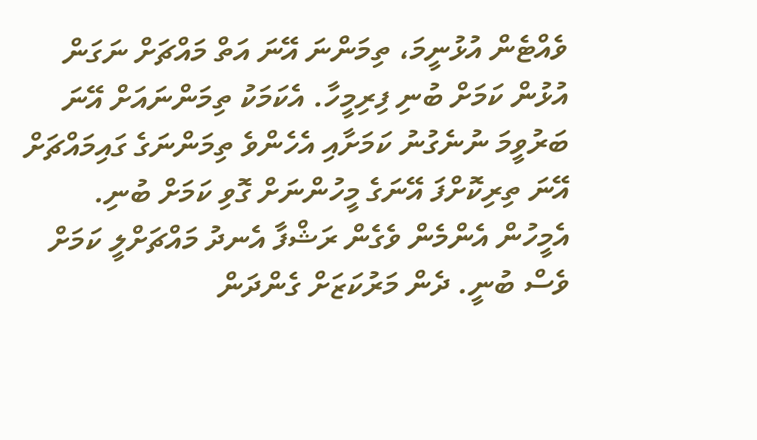ވެއްޓެން އުޅުނީމަ، ތިމަންނަ އޭނަ އަތް މައްޗަށް ނަގަން އުޅުން ކަމަށް ބުނި ފިރިމީހާ. އެކަމަކު ތިމަންނައަށް އޭނަ ބަރުވީމަ ނުނެގުނު ކަމަށާއި އެހެންވެ ތިމަންނަގެ ގައިމައްޗަށް އޭނަ ތިރިކޮށްފަ އޭނަގެ މީހުންނަށް ގޮވި ކަމަށް ބުނި. އެމީހުން އެންމެން ވެގެން ރަޝްފާ އެނދު މައްޗަށްލީ ކަމަށް ވެސް ބުނީ. ދެން މަރުކަޒަށް ގެންދަން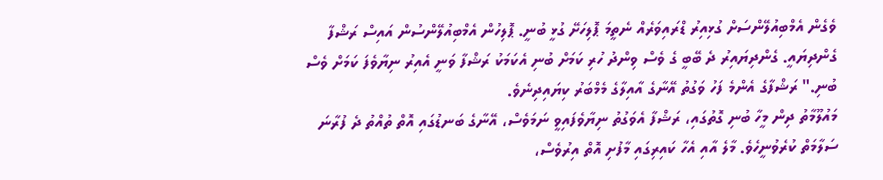ވެގެން އެމްބިއުލޭންސަށް ގުޅިއިރު ޑްރައިވަރެއް ނެތީމަ ޕޮލިހަށޭ ގުޅީ ބުނީ. ޕޮލިހުން އެމްބިއުލޭންސުން އައިސް ރަޝްފާ ގެންދިޔައީ. ގެންދިޔައިރު ދެ ބޭބީ ގެ ވެސް ވިންދު ހުރި ކަމަށް ބުނި އެކަމަކު ރަޝްފާ ވަނީ އެއިރު ނިޔާވެފަ ކަމަށް ވެސް ބުނި." ރަޝްފާގެ އެންމެ ފަހު ވަގުތު އޭނާގެ އާއިލާގެ މެމްބަރު ކިޔައިދިނެވެ.
މައުލޫމާތު ދިން މީހާ ބުނި ގޮތުގައި، ރަޝްފާ އެވަގުތު ނިޔާވެފައިވީ ނަމަވެސް، އޭނާގެ ބަނޑުގައި އޮތް ތުއްތު ދެ ފުރާނަ ސަލާމަތް ކުރެވުނީހެވެ. މާލެ އާއި އެހާ ކައިރިގައި މާފުށި އޮތް އިރުވެސް،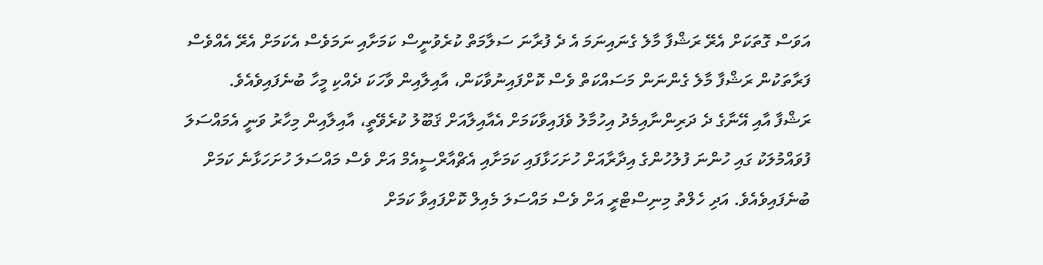އަވަސް ގޮތަކަށް އެރޭ ރަޝްފާ މާލެ ގެނައިނަމަ އެ ދެ ފުރާނަ ސަލާމަތް ކުރެވުނީސް ކަމަށާއި ނަމަވެސް އެކަމަށް އެރޭ އެއްވެސް ފަރާތަކުން ރަޝްފާ މާލެ ގެންނަން މަސައްކަތް ވެސް ކޮށްފައިނުވާކަން، އާއިލާއިން ވާހަކަ ދެއްކި މީހާ ބުނެފައިވެއެވެ.
ރަޝްފާ އާއި އޭނާގެ ދެ ދަރިންނާއިމެދު އިހުމާލު ވެފައިވާކަމަށް އެއާއިލާއަށް ޤަބޫލު ކުރެވޭތީ، އާއިލާއިން މިހާރު ވަނީ އެމައްސަލަ ފުވައްމުލަކު ގައި ހުންނަ ފުލުހުންގެ އިދާރާއަށް ހުށަހަޅާފައި ކަމަށާއި އެޗްއާރްސީއެމް އަށް ވެސް މައްސަލަ ހުށަހަޅާނެ ކަމަށް ބުނެފައިވެއެވެ. އަދި ހެލްތު މިނިސްޓްރީ އަށް ވެސް މައްސަލަ މެއިލް ކޮށްފައިވާ ކަމަށް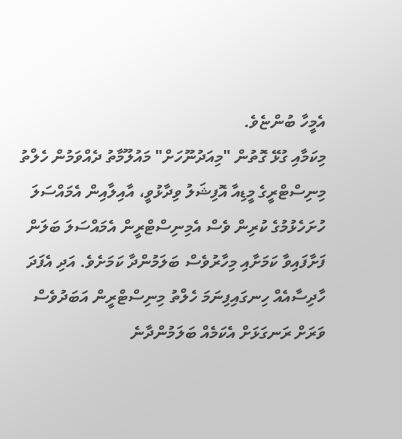އެމީހާ ބުންޏެވެ.
މިކަމާއި ގުޅޭ ގޮތުން "މިއަދުނޫހަށް" މައުލޫމާތު ދެއްވަމުން ހެލްތު މިނިސްޓްރީގެ މީޑިއާ އޮފިޝަލު ވިދާޅުވީ، އާއިލާއިން އެމައްސަލަ ހުށަހެޅުމުގެ ކުރިން ވެސް އެމިނިސްޓްރީން އެމައްސަލަ ބަލަން ފަށާފައިވާ ކަމަށާއި މިހާރުވެސް ބަލަމުންދާ ކަމަށެވެ. އަދި އެފަދަ ހާދިސާއެއް ހިނގައިފިނަމަ ހެލްތު މިނިސްޓްރީން އަބަދުވެސް ވަރަށް ރަނގަޅަށް އެކަމެއް ބަލަމުންދާނެ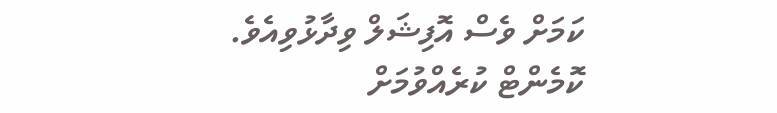ކަމަށް ވެސް އޮފިޝަލް ވިދާޅުވިއެވެ.
ކޮމެންޓް ކުރެއްވުމަށް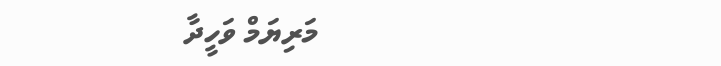މަރިޔަމް ވަހީދާ